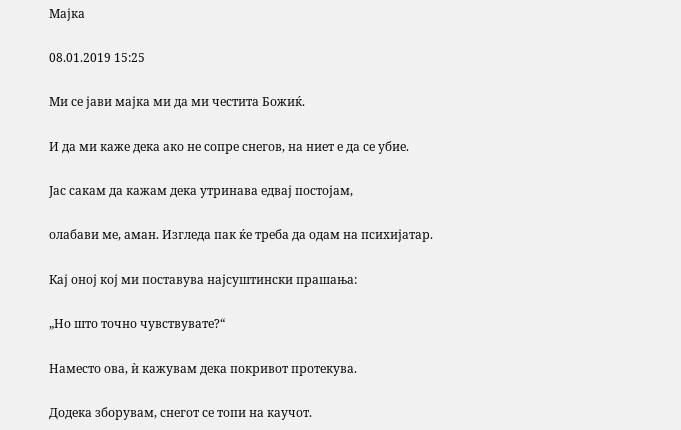Мајка

08.01.2019 15:25

Ми се јави мајка ми да ми честита Божиќ.

И да ми каже дека ако не сопре снегов, на ниет е да се убие.

Јас сакам да кажам дека утринава едвај постојам,

олабави ме, аман. Изгледа пак ќе треба да одам на психијатар.

Кај оној кој ми поставува најсуштински прашања:

„Но што точно чувствувате?“

Наместо ова, ѝ кажувам дека покривот протекува.

Додека зборувам, снегот се топи на каучот.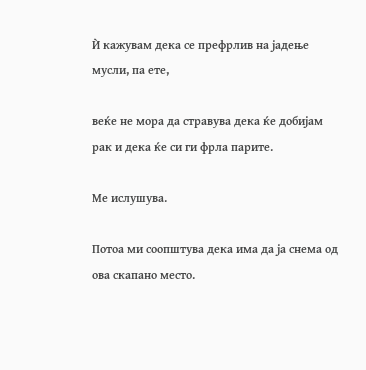Ѝ кажувам дека се префрлив на јадење мусли, па ете,

веќе не мора да стравува дека ќе добијам рак и дека ќе си ги фрла парите.

Ме ислушува.

Потоа ми соопштува дека има да ја снема од ова скапано место.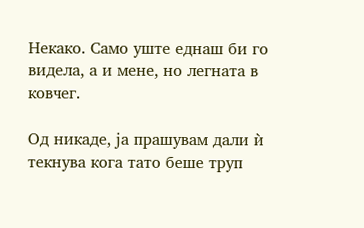Некако. Само уште еднаш би го видела, а и мене, но легната в ковчег.

Од никаде, ја прашувам дали ѝ текнува кога тато беше труп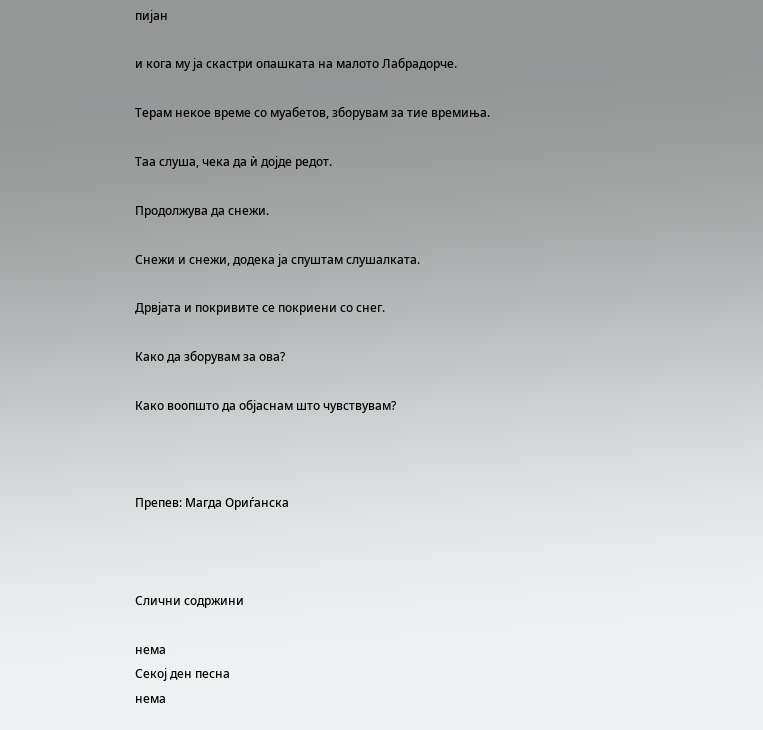пијан

и кога му ја скастри опашката на малото Лабрадорче.

Терам некое време со муабетов, зборувам за тие времиња.

Таа слуша, чека да ѝ дојде редот.

Продолжува да снежи.

Снежи и снежи, додека ја спуштам слушалката.

Дрвјата и покривите се покриени со снег.

Како да зборувам за ова?

Како воопшто да објаснам што чувствувам?



Препев: Магда Ориѓанска



Слични содржини

нема
Секој ден песна
нема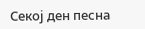Секој ден песна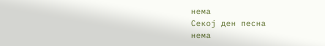нема
Секој ден песна
нема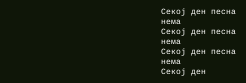Секој ден песна
нема
Секој ден песна
нема
Секој ден песна
нема
Секој ден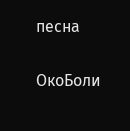песна

ОкоБоли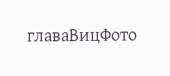главаВицФото